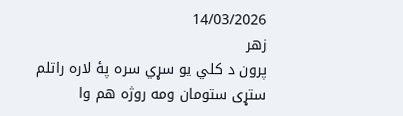14/03/2026
زهر
پرون د كلي يو سړي سره پۀ لاره راتلم
ستړى ستومان ومه روژه هم وا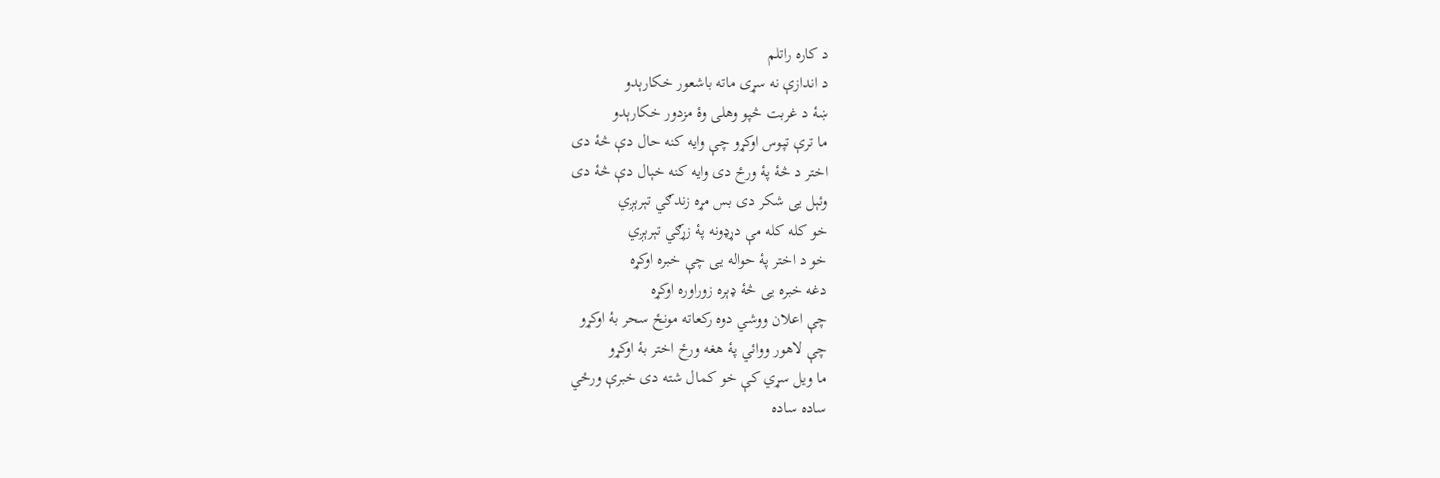د كاره راتلم
د اندازې نه سړى ماته باشعور خكارېدو
ښۀ د غربت څپو وهلى وۀ مزدور خكارېدو
ما ترې تپوس اوكړو چې وايه كنه حال دې څۀ دى
اختر د څۀ پۀ ورځ دى وايه كنه خېال دې څۀ دى
وئېل يى شكر دى بس مړه زندګي تېرېږي
خو كله كله مې دړډونه پۀ زړګي تېرېږي
خو د اختر پۀ حواله يى چې خبره اوكړه
دغه خبره يى څۀ ډېره زوراوره اوكړه
چې اعلان ووشي دوه ركعاته مونځ سحر بۀ اوكړو
چې لاهور ووائي پۀ هغه ورځ اختر بۀ اوكړو
ما ويل سړي كې خو كمال شته دى خبرې ورځي
ساده ساده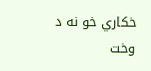خكاري خو نه د وخت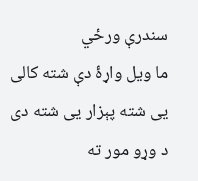سندرې ورځي
ما ويل واړۀ دې شته كالى يى شته پېزار يى شته دى
د وړو مور ته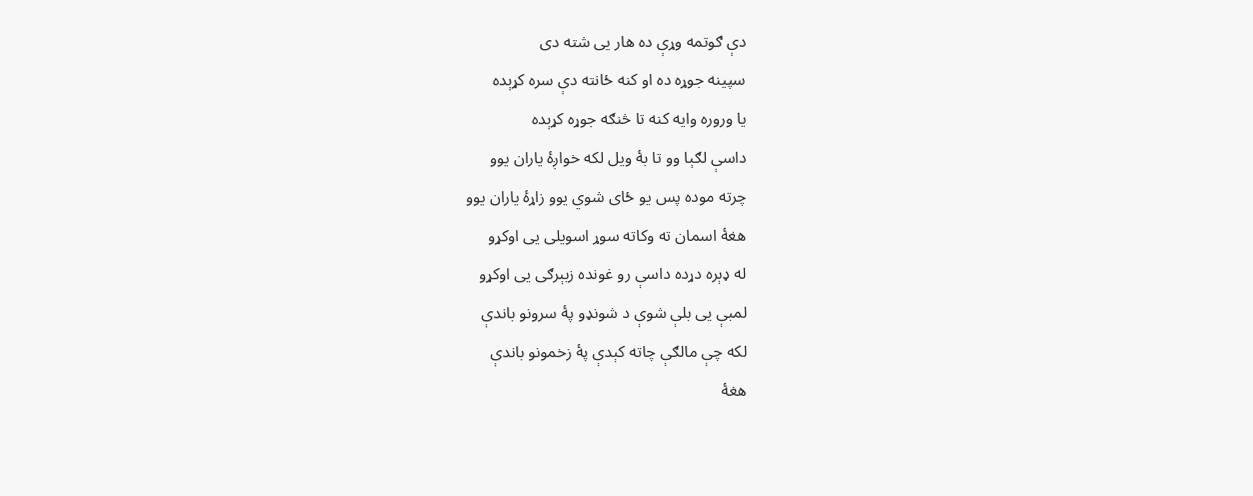دې ګوتمه وړې ده هار يى شته دى
سپينه جوړه ده او كنه ځانته دې سره كړېده
يا وروره وايه كنه تا څنګه جوړه كړېده
داسې لګېا وو تا بۀ ويل لكه خواږۀ ياران يوو
چرته موده پس يو ځاى شوي يوو زاړۀ ياران يوو
هغۀ اسمان ته وكاته سوړ اسويلى يى اوكړو
له ډېره دړده داسې رو غونده زبېرګى يى اوكړو
لمبې يى بلې شوې د شونډو پۀ سرونو باندې
لكه چې مالګې چاته كېدې پۀ زخمونو باندې
هغۀ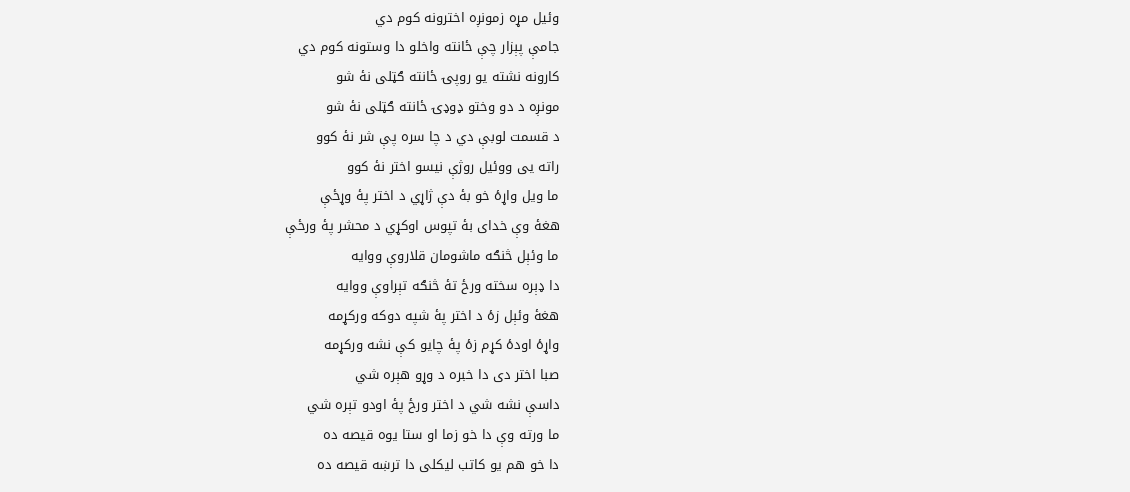وئيل مړه زمونږه اخترونه كوم دي
جامې پېزار چې ځانته واخلو دا وستونه كوم دي
كارونه نشته يو روپۍ ځانته ګټلى نۀ شو
مونږه د دو وختو ډوډۍ ځانته ګټلى نۀ شو
د قسمت لوبې دي د چا سره پې شر نۀ كوو
راته يى ووئيل روژې نيسو اختر نۀ كوو
ما ويل واړۀ خو بۀ دې ژاړي د اختر پۀ وړځې
هغۀ وې خداى بۀ تپوس اوكړي د محشر پۀ ورځې
ما وئېل څنګه ماشومان قلاروې ووايه
دا ډېره سخته ورځ تۀ څنګه تېراوې ووايه
هغۀ وئېل زۀ د اختر پۀ شپه دوكه وركړمه
واړۀ اودۀ کړم زۀ پۀ چايو كې نشه وركړمه
صبا اختر دى دا خبره د وړو هېره شي
داسې نشه شي د اختر ورځ پۀ اودو تېره شي
ما ورته وې دا خو زما او ستا يوه قيصه ده
دا خو هم يو كاتب ليكلى دا ترښه قيصه ده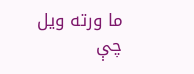ما ورته ويل چې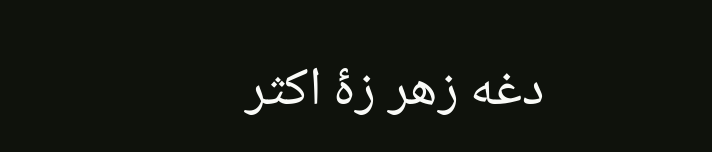دغه زهر زۀ اكثر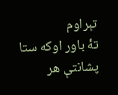تېراوم
تۀ باور اوكه ستا پشانتې هر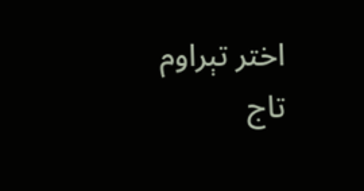اختر تېراوم
تاج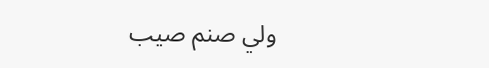ولي صنم صیب